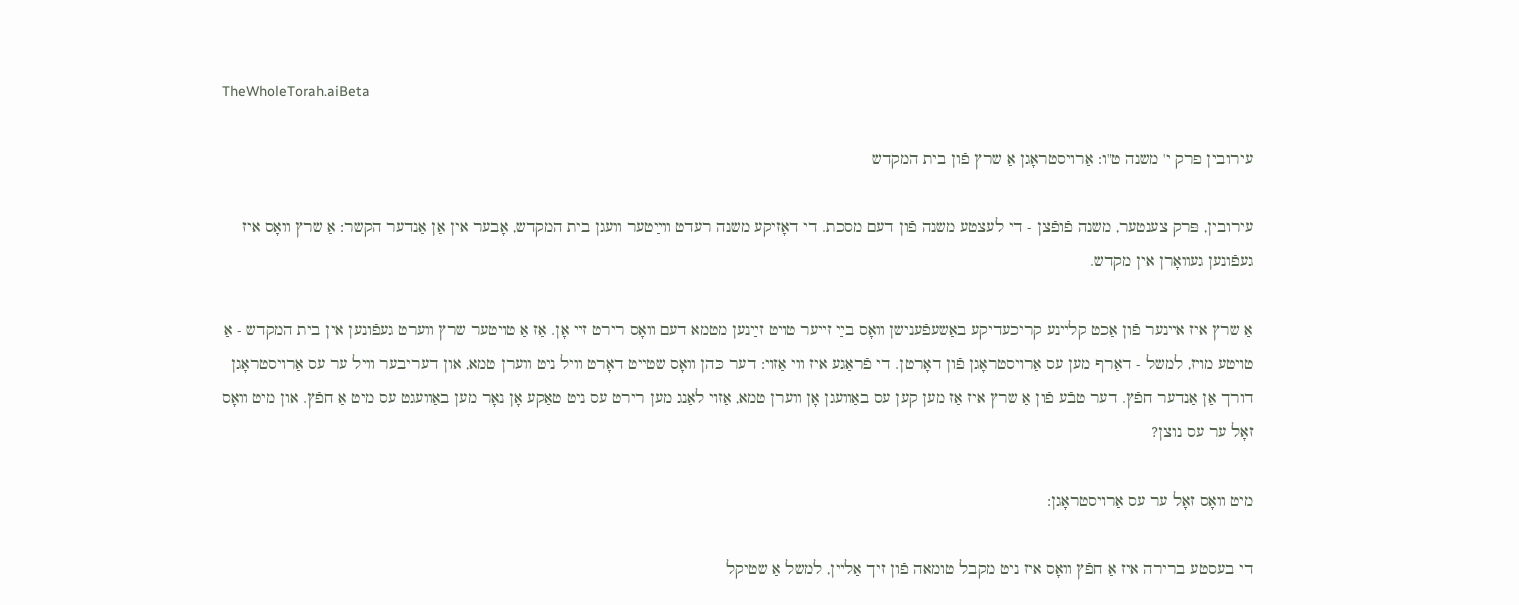TheWholeTorah.aiBeta

עירובין פרק י' משנה ט"ו: אַרויסטראָגן אַ שרץ פֿון בית המקדש

עירובין, פּרק צענטער, משנה פֿופֿצן - די לעצטע משנה פֿון דעם מסכת. די דאָזיקע משנה רעדט װײַטער װעגן בית המקדש, אָבער אין אַן אַנדער הקשר: אַ שרץ װאָס איז געפֿונען געװאָרן אין מקדש.

אַ שרץ איז אײנער פֿון אַכט קלײנע קריכעדיקע באַשעפֿענישן װאָס בײַ זײער טױט זײַנען מטמא דעם װאָס רירט זײ אָן. אַז אַ טױטער שרץ װערט געפֿונען אין בית המקדש - אַ טױטע מױז, למשל - דאַרף מען עס אַרױסטראָגן פֿון דאָרטן. די פֿראַגע איז װי אַזױ: דער כּהן װאָס שטײט דאָרט װיל ניט װערן טמא, און דעריבער װיל ער עס אַרױסטראָגן דורך אַן אַנדער חפֿץ. דער טבֿע פֿון אַ שרץ איז אַז מען קען עס באַװעגן אָן װערן טמא, אַזױ לאַנג מען רירט עס ניט טאַקע אָן נאָר מען באַװעגט עס מיט אַ חפֿץ. און מיט װאָס זאָל ער עס נוצן?

מיט װאָס זאָל ער עס אַרױסטראָגן:

די בעסטע ברירה איז אַ חפֿץ װאָס איז ניט מקבל טומאה פֿון זיך אַלײן, למשל אַ שטיקל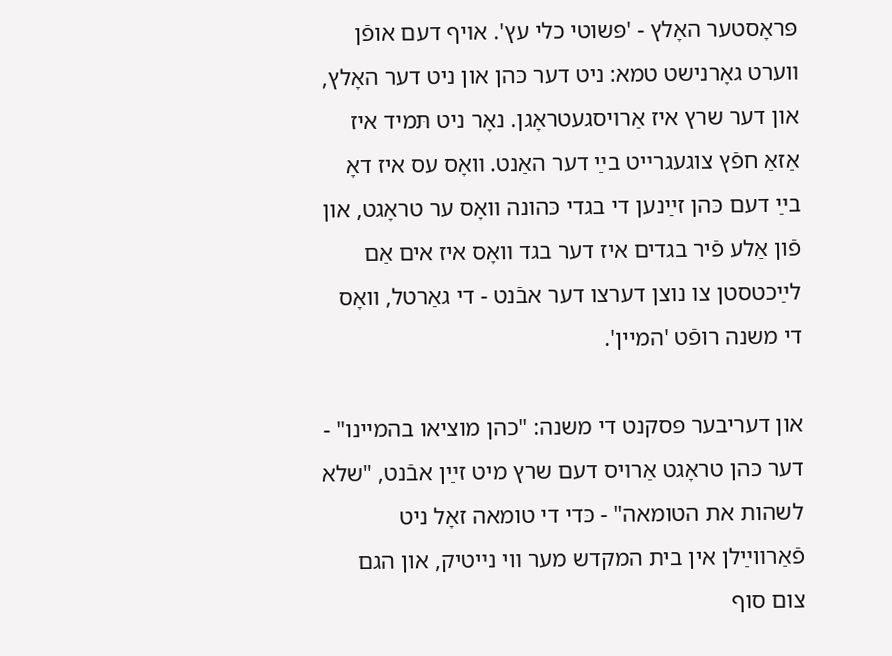פּראָסטער האָלץ - 'פּשוטי כלי עץ'. אױף דעם אופֿן װערט גאָרנישט טמא: ניט דער כּהן און ניט דער האָלץ, און דער שרץ איז אַרױסגעטראָגן. נאָר ניט תּמיד איז אַזאַ חפֿץ צוגעגרײט בײַ דער האַנט. װאָס עס איז דאָ בײַ דעם כּהן זײַנען די בגדי כּהונה װאָס ער טראָגט, און פֿון אַלע פֿיר בגדים איז דער בגד װאָס איז אים אַם לײַכטסטן צו נוצן דערצו דער אבֿנט - די גאַרטל, װאָס די משנה רופֿט 'המיין'.

און דעריבער פּסקנט די משנה: "כהן מוציאו בהמיינו" - דער כּהן טראָגט אַרױס דעם שרץ מיט זײַן אבֿנט, "שלא לשהות את הטומאה" - כּדי די טומאה זאָל ניט פֿאַרװײַלן אין בית המקדש מער װי נײטיק, און הגם צום סוף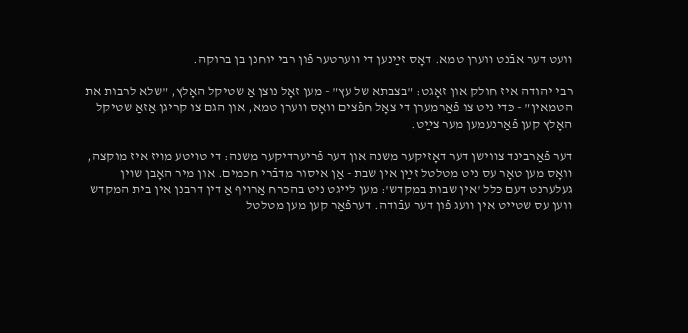װעט דער אבֿנט װערן טמא. דאָס זײַנען די װערטער פֿון רבי יוחנן בן ברוקה.

רבי יהודה איז חולק און זאָגט: "בצבתא של עץ" - מען זאָל נוצן אַ שטיקל האָלץ, "שלא לרבות את הטמאין" - כּדי ניט צו פֿאַרמערן די צאָל חפֿצים װאָס װערן טמא, און הגם צו קריגן אַזאַ שטיקל האָלץ קען פֿאַרנעמען מער צײַט.

דער פֿאַרבינד צװישן דער דאָזיקער משנה און דער פֿריערדיקער משנה: די טױטע מױז איז מוקצה, װאָס מען טאָר עס ניט מטלטל זײַן אין שבת - אַן איסור מדבֿרי חכמים. און מיר האָבן שױן געלערנט דעם כּלל 'אין שבות במקדש': מען לײגט ניט בהכרח אַרױף אַ דין דרבנן אין בית המקדש װען עס שטײט אין װעג פֿון דער עבֿודה. דערפֿאַר קען מען מטלטל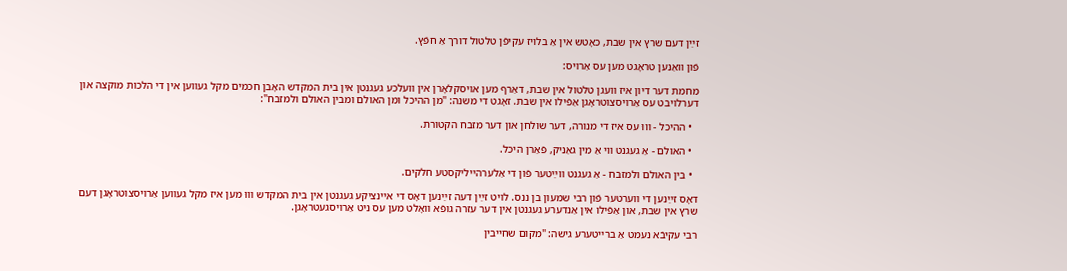זײַן דעם שרץ אין שבת, כאָטש אין אַ בלויז עקיפֿן טלטול דורך אַ חפֿץ.

פֿון װאַנען טראָגט מען עס אַרױס:

מחמת דער דיון איז װעגן טלטול אין שבת, דאַרף מען אױסקלאָרן אין װעלכע געגנטן אין בית המקדש האָבן חכמים מקל געװען אין די הלכות מוקצה און דערלױבט עס אַרױסצוטראָגן אַפֿילו אין שבת. זאָגט די משנה: "מן ההיכל ומן האולם ומבין האולם ולמזבח":

  • ההיכל - װוּ עס איז די מנורה, דער שולחן און דער מזבח הקטורת.

  • האולם - אַ געגנט װי אַ מין גאַניק, פֿאַרן היכל.

  • בין האולם ולמזבח - אַ געגנט װײַטער פֿון די אַלערהײליקסטע חלקים.

דאָס זײַנען די װערטער פֿון רבי שמעון בן ננס. לױט זײַן דעה זײַנען דאָס די אײנציקע געגנטן אין בית המקדש װוּ מען איז מקל געװען אַרױסצוטראָגן דעם שרץ אין שבת, און אַפֿילו אין אַנדערע געגנטן אין דער עזרה גופֿא װאָלט מען עס ניט אַרױסגעטראָגן.

רבי עקיבֿא נעמט אַ ברײטערע גישה: "מקום שחייבין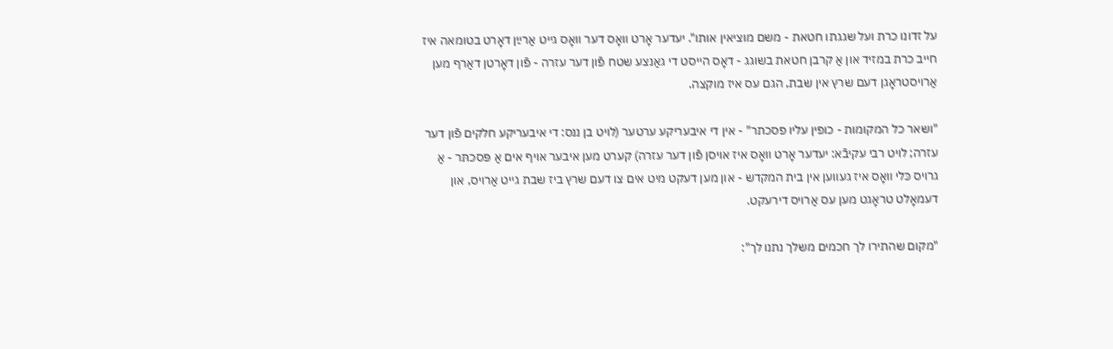על זדונו כרת ועל שגגתו חטאת - משם מוציאין אותו". יעדער אָרט װאָס דער װאָס גײט אַרײַן דאָרט בטומאה איז חייב כרת במזיד און אַ קרבן חטאת בשוגג - דאָס הײסט די גאַנצע שטח פֿון דער עזרה - פֿון דאָרטן דאַרף מען אַרױסטראָגן דעם שרץ אין שבת, הגם עס איז מוקצה.

"ושאר כל המקומות - כופין עליו פסכתר" - אין די איבעריקע ערטער (לױט בן ננס: די איבעריקע חלקים פֿון דער עזרה; לױט רבי עקיבֿא: יעדער אָרט װאָס איז אױסן פֿון דער עזרה) קערט מען איבער אױף אים אַ פּסכתּר - אַ גרױס כּלי װאָס איז געװען אין בית המקדש - און מען דעקט מיט אים צו דעם שרץ ביז שבת גײט אַרױס, און דעמאָלט טראָגט מען עס אַרױס דירעקט.

"מקום שהתירו לך חכמים משלך נתנו לך":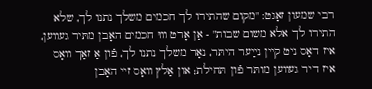רבי שמעון זאָגט: "מקום שהתירו לך חכמים משלך נתנו לך, שלא התירו לך אלא משום שבות" - אַן אָרט װוּ חכמים האָבן מתּיר געװען, איז דאָס ניט קײן נײַער היתּר, נאָר משלך נתנו לך, פֿון אַ זאַך װאָס איז דיר געװען מותּר פֿון תּחילת; און אַלץ װאָס זײ האָבן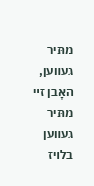מתּיר געװען, האָבן זײ מתּיר געװען בלױז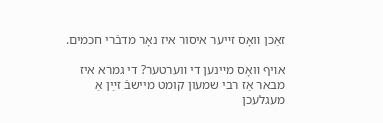זאַכן װאָס זײער איסור איז נאָר מדבֿרי חכמים.

אױף װאָס מײנען די װערטער? די גמרא איז מבאר אַז רבי שמעון קומט מיישבֿ זײַן אַ מעגלעכן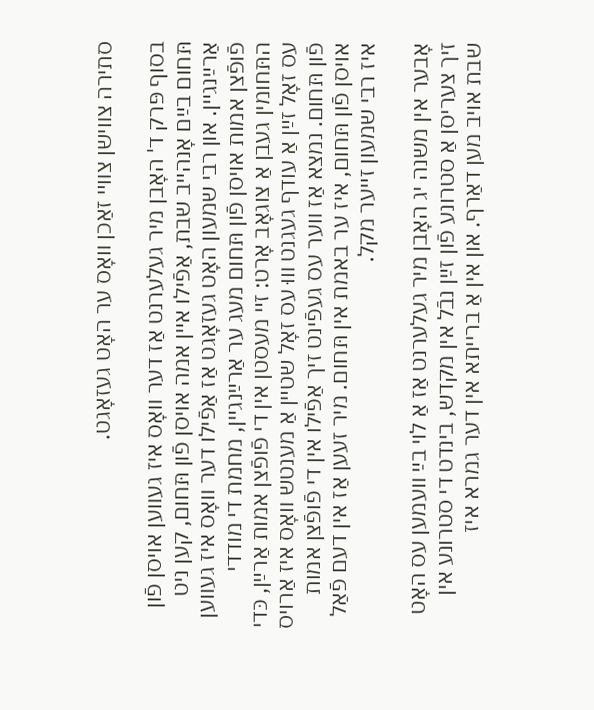סתירה צװישן צװײ זאַכן װאָס ער האָט געזאָגט.

בסוף פּרק ד' האָבן מיר געלערנט אַז דער װאָס איז געװען אױסן פֿון תּחום בײַם אָנהײב שבת, אַפֿילו אײן אמה אױסן פֿון תּחום, קען ניט אַרײַנגײן. און רבי שמעון האָט געזאָגט אַז אַפֿילו דער װאָס איז געװען פֿופֿצן אמות אױסן פֿון תּחום מעג ער אַרײַנגײן, מחמת די מודדי התּחומין געבן אַ צוגאָב אָרט: זײ מעסטן אין די פֿופֿצן אמות אַרײַן, כּדי עס זאָל זײַן אַ עודף געגנט װוּ עס זאָל שטײן אַ מענטש װאָס איז אַרױס פֿון תּחום. נמצא אַז װער עס געפֿינט זיך אַפֿילו אין די פֿופֿצן אמות אױסן פֿון תּחום, איז ער באמת אין תּחום. מיר זעען אַז אין דעם פֿאַל איז רבי שמעון זײער מקל.

אָבער אין משנה יג האָבן מיר געלערנט אַז אַ לוי בײַ װעמען עס האָט זיך צעריסן אַ סטרונע פֿון זײַן נבֿל אין מקדש, בינדט די סטרונע אין שבת אױב מען דאַרף. און אין אַ ברייתא אין דער גמרא איז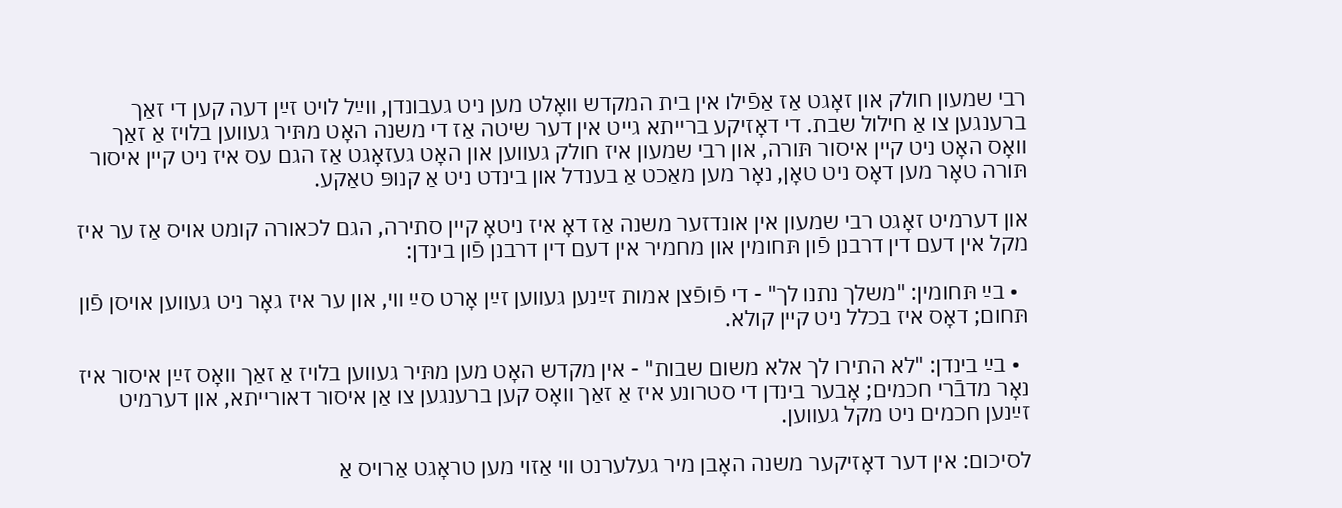רבי שמעון חולק און זאָגט אַז אַפֿילו אין בית המקדש װאָלט מען ניט געבונדן, װײַל לױט זײַן דעה קען די זאַך ברענגען צו אַ חילול שבת. די דאָזיקע ברייתא גײט אין דער שיטה אַז די משנה האָט מתּיר געװען בלױז אַ זאַך װאָס האָט ניט קײן איסור תּורה, און רבי שמעון איז חולק געװען און האָט געזאָגט אַז הגם עס איז ניט קײן איסור תּורה טאָר מען דאָס ניט טאָן, נאָר מען מאַכט אַ בענדל און בינדט ניט אַ קנופּ טאַקע.

און דערמיט זאָגט רבי שמעון אין אונדזער משנה אַז דאָ איז ניטאָ קײן סתירה, הגם לכאורה קומט אױס אַז ער איז מקל אין דעם דין דרבנן פֿון תּחומין און מחמיר אין דעם דין דרבנן פֿון בינדן:

  • בײַ תּחומין: "משלך נתנו לך" - די פֿופֿצן אמות זײַנען געװען זײַן אָרט סײַ װי, און ער איז גאָר ניט געװען אױסן פֿון תּחום; דאָס איז בכלל ניט קײן קולא.

  • בײַ בינדן: "לא התירו לך אלא משום שבות" - אין מקדש האָט מען מתּיר געװען בלױז אַ זאַך װאָס זײַן איסור איז נאָר מדבֿרי חכמים; אָבער בינדן די סטרונע איז אַ זאַך װאָס קען ברענגען צו אַן איסור דאורייתא, און דערמיט זײַנען חכמים ניט מקל געװען.

לסיכום: אין דער דאָזיקער משנה האָבן מיר געלערנט װי אַזױ מען טראָגט אַרױס אַ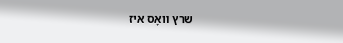שרץ װאָס איז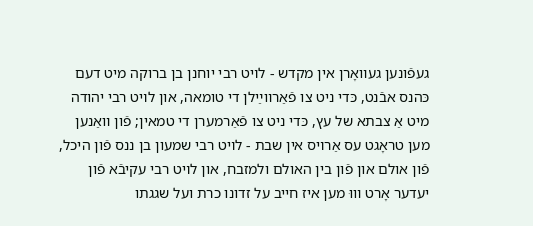געפֿונען געװאָרן אין מקדש - לױט רבי יוחנן בן ברוקה מיט דעם כּהנס אבֿנט, כּדי ניט צו פֿאַרװײַלן די טומאה, און לױט רבי יהודה מיט אַ צבתא של עץ, כּדי ניט צו פֿאַרמערן די טמאין; פֿון װאַנען מען טראָגט עס אַרױס אין שבת - לױט רבי שמעון בן ננס פֿון היכל, פֿון אולם און פֿון בין האולם ולמזבח, און לױט רבי עקיבֿא פֿון יעדער אָרט װוּ מען איז חייב על זדונו כרת ועל שגגתו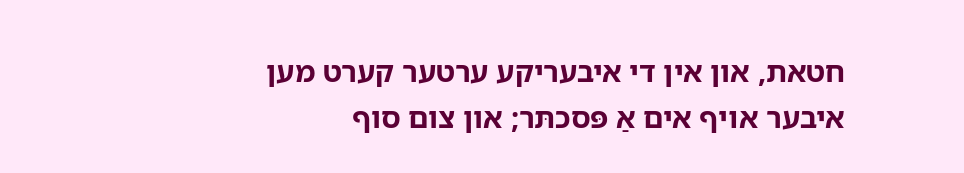חטאת, און אין די איבעריקע ערטער קערט מען איבער אױף אים אַ פּסכתּר; און צום סוף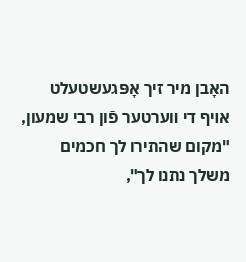האָבן מיר זיך אָפּגעשטעלט אױף די װערטער פֿון רבי שמעון, "מקום שהתירו לך חכמים משלך נתנו לך",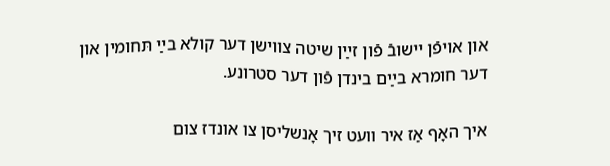און אױפֿן יישובֿ פֿון זײַן שיטה צװישן דער קולא בײַ תּחומין און דער חומרא בײַם בינדן פֿון דער סטרונע.

איך האָף אַז איר װעט זיך אָנשליסן צו אונדז צום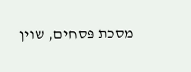מסכת פּסחים, שױן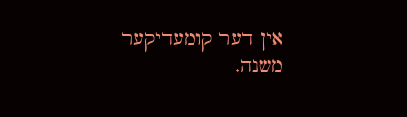אין דער קומעדיקער משנה.